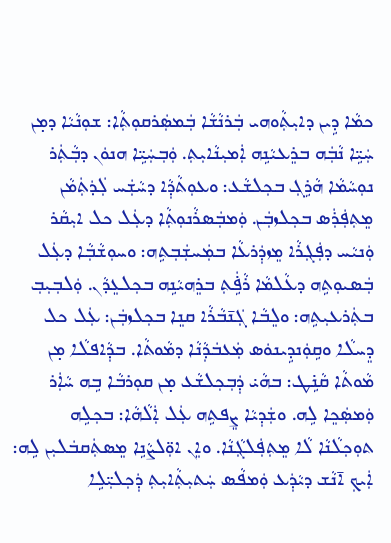ܟܡܵܐ ܕܹܝܢ ܕܐܝܼܬܼܵܘܗܝ ܒܲܪܢܵܫܵܐ ܒܲܡܤܲܪܩܘܼܬܼܵܐ: ܫܘܼܢܵܝܵܐ ܕܡ̣ܢ ܚܲܝܹ̈ܐ ܢܵܒܲܗ ܒܪܸܥܝܵܢܹܗ ܐܲܡܝܼܢܵܐܝܼܬܼ. ܘܲܒܼܚܲܝܹ̈ܐ ܗܢܘܿܢ ܕܒܼܵܬܲܪ ܢܘܼܚܵܡܵܐ ܗܵܪܹܓܼ ܒܟܼܠܫܵܥ: ܘܥܘܼܬܵܕܼܵܐ ܕܚܵܫܲܚ ܠܲܕܿܬܲܡܵܢ ܡܸܬܼܦܲܪܲܣ ܒܟܼܠܙܒܲܢ. ܘܲܡܒܲܤܪܵܢܘܼܬܼܵܐ ܕܥܲܠ ܟܠ ܐܝܼܩܵܪ ܘܲܢܝܵܚ ܕܦܲܓܼܪܵܐ ܡܸܙܕܲܪܥܵܐ ܒܡܲܚܫܲܒܼܬܹܗ: ܘܚܘܼܫܵܒܼܵܐ ܕܥܲܠ ܒܲܤܝܘܼܬܹܗ ܕܥܵܠܡܵܐ ܪܵܦܹ̇ܿܬܼ ܒܪܸܗܝܵܢܹܗ ܒܟܼܠܥܸܕܵܢ. ܘܲܠܒܼܝܼܒܼ ܒܬܲܪܥܝܼܬܹܗ: ܘܠܸܒܵܐ ܓܲܢ̄ܒܵܪܵܐ ܩܢܸܐ ܒܟܼܠܙܒܲܢ: ܥܲܠ ܟܠ ܕܸܚܠܵܐ ܘܩܹܘܲܢܕܹܝܢܘܿܣ ܡܲܥܒܿܕܼܵܢܵܐ ܕܡܵܘܬܵܐ. ܒܕܼܵܐܦܠܵܐ ܡ̣ܢ ܡܵܘܬܵܐ ܩܵܢܹ̇ܛ: ܒܗܵܝ̇ ܕܲܒܼܟܼܠܫܵܥ ܡ̣ܢ ܩܘܼܪܒܵܐ ܒܹܗ ܚܵܐܲܪ ܘܲܡܤܲܟܸܐ ܠܹܗ. ܘܫܲܕܼܝܵܐ ܨܸܦܬܹܗ ܥܲܠ ܐܲܠܵܗܵܐ: ܒܟܼܠܹܗ ܬܘܼܟܼܠܵܢܵܐ ܠܵܐ ܡܸܬܼܦܲܠܓܼܵܢܵܐ. ܘܐܸܢ ܐܘܼ̈ܠܨܵܢܹܐ ܡܸܤܬܲܩܒܿܠܝܼܢ ܠܹܗ: ܐܲܝܟܼ ܐ̄ܢܵܫ ܕܝܵܕܲܥ ܘܲܡܦܵܣ ܚܲܬܝܼܬܼܵܐܝܼܬܼ ܕܲܟܼܠܝܼ̈ܠܹܐ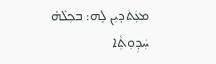ܡܥܲܬܿܕܝܼܢ ܠܹܗ: ܒܟܼܠܵܗ̇ ܚܲܕܼܘܼܬܼܵܐ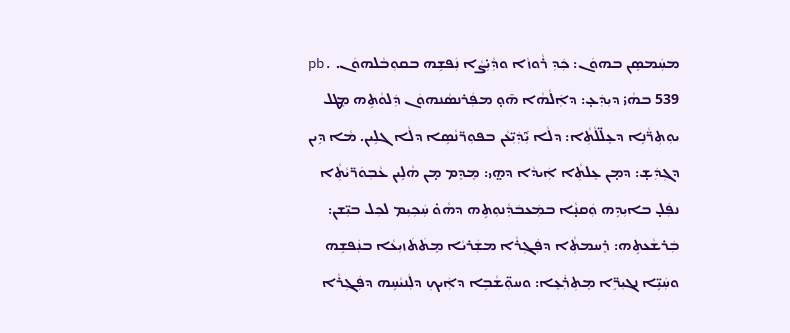ܡܚܲܡܤܸܢ ܒܗܘܿܢ: ܟܲܕܼ ܪܵܘܙܵܐ ܘܕܼܵܝܼ̇ܨܵܐ ܢܲܦܫܹܗ ܒܩܘܼܒܵܠܗܘܿܢ. pb. 539 ܒܗܵܝ̇ ܕܝܼܕܲܥ̣: ܕܐܲܠܵܗܵܐ ܗ̄ܘ̣ ܡܦܲܪܢܤܵܢܗܘܿܢ ܕܲܠܘܵܬܹܗ ܡܸܛܠ ܝܘܼܬܼܪ̈ܵܢܹܐ ܕܥܸܠ̈ܠܵܬܼܵܐ: ܕܠܵܐ ܝܑܼܕܲܝܼ̈ܥܵܢ ܒܦܘܼܪ̈ܢܵܤܹܐ ܕܠܵܐ ܓܠܹܝܢ. ܡܵܐ ܕܹܝܢ ܕܓܼܕܲܫ̣: ܕܡ̣ܢ ܥܸܠܬܼܵܐ ܐܲܝܕܵܐ ܕܗ̤ܝ: ܡܸܕܸܡ ܡ̣ܢ ܗܵܠܹܝܢ ܥܵܒܼܘܿܪ̈ܝܵܬܼܵܐ ܢܦܲܠ̣ ܒܐܝܼܕܹܗ ܘܲܩܢ̣ܵܐ ܒܡܲܥܒܿܕܼܵܢܘܼܬܹܗ ܕܗܵܘ̇ ܚܲܟܼܝܼܡ ܠܟܼܠ ܒܝܼ̈ܫܢ: ܒܲܪܫܵܥܬܹܗ: ܪܸܚܡܬܼܵܐ ܕܦܲܓܼܪܵܐ ܡܫܲܪܝܵܐ ܡܸܬܿܬܿܙܝܼܥܵܐ ܒܢܲܦܫܹܗ ܘܚܲܝܹ̈ܐ ܢܓܝܼܪܹ̈ܐ ܡܸܬܼܪܲܥܸܐ: ܘܚܘܼ̈ܫܵܒܹܐ ܕܐܲܝܟܼ ܕܠܲܢܝܵܚܹܗ ܕܦܲܓܼܪܵܐ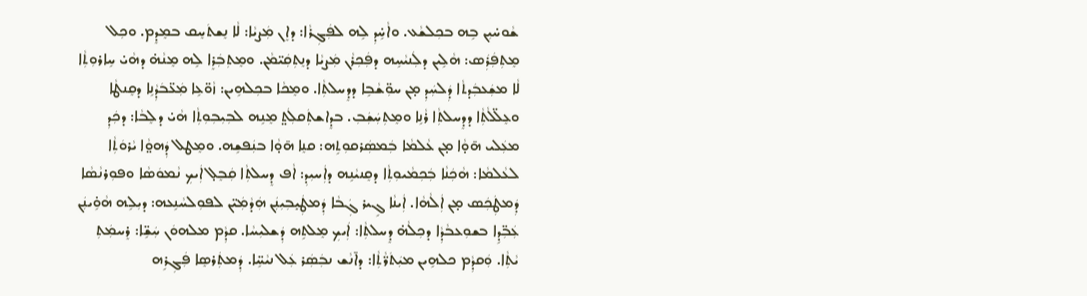ܫܵܘܚ̇ܝܼܢ ܒܹܗ ܒܟܼܠܫܵܥ. ܘܐܵܚܹ̇ܕܼ ܠܹܗ ܠܦܲܓܼܪܵܐ: ܕܐܸܢ ܡܲܨܝܵܐ: ܠܵܐ ܢܸܫܬܿܚܸܩ ܒܡܸܕܸܡ. ܘܟܼܠ ܡܸܬܼܦܲܪܲܣ: ܗܵܠܹܝܢ ܕܠܲܢܝܵܚܹܗ ܕܦܲܟܼܪܵܢ ܡܲܨܝܵܐ ܕܢܸܬܼܩܲܝ̈ܡܵܢ. ܘܡܸܬܼܒܲܪܸܐ ܠܹܗ ܡܸܢܵܗ̇ ܕܗܵܝ̇ ܚܹܐܪܘܼܬܼܵܐ ܠܵܐ ܡܫܲܥܒܲܕܬܵܐ ܕܲܠܚܲܕܼ ܡ̣ܢ ܚܘܼ̈ܫܵܒܹܐ ܕܕܸܚܠܬܼܵܐ. ܘܡܸܟܵܐ ܒܟܼܠܗܹܝܢ: ܙܵܘ̈ܥܹܐ ܡܲܥ̈ܒܿܕܼܵܢܹܐ ܕܩܸܢܛܵܐ ܘܥܸܠ̈ܠܵܬܼܵܐ ܕܕܸܚܠܬܼܵܐ ܪܵܢܹܐ ܘܡܸܬܼܚܲܫܲܒܼ. ܒܕܸܐܫܬܲܩܠܲܬ̤ ܡܸܢܹܗ ܠܒܼܝܼܒܼܘܼܬܼܵܐ ܗܵܝ̇ ܕܠܸܒܵܐ: ܕܟܲܕܼ ܡܥܲܠܝ ܗ̄ܘ̣ܵܐ ܡ̣ܢ ܥܵܠܡܵܐ ܒܲܡܤܲܪܩܘܼܬܹܗ: ܩܢܸܐ ܗ̄ܘ̣ܵܐ ܒܢܲܦܫܹܗ. ܘܡܸܛܠ ܕܲܗܘ̤ܵܐ ܝܵܪܘܿܬܼܵܐ ܠܥܵܠܡܵܐ: ܗܵܟܲܢܵܐ ܒܲܟܼܡܵܝܘܼܬܼܵܐ ܕܩܸܢܝܵܢܹܗ ܕܐܲܚܝܼܕܼ: ܐܵܦ ܕܸܚܠܬܼܵܐ ܩܲܒܸܠ̣ ܐܲܝܟܼ ܢܵܡܘܿܤܵܐ ܘܦܘܼܪܢܵܤܵܐ ܕܲܡܛܲܟܲܣ ܡ̣ܢ ܐܲܠܵܗܵܐ. ܐܲܝܢܵܐ ܓܹܝܪ ܓܲܒܵܐ ܕܲܡܛܲܝܼܸܒܼܝܼܢܲܢ ܗܲܕܵܡܲܝ̈ܢ ܠܦܘܼܠܚܵܢܹܥܗ: ܕܝܼܠܹܗ ܗܵܘܹ̇ܝܢܲܢ ܥܲܒܼ̈ܕܹܐ ܒܫܘܼܥܒܵܕܼܵܐ ܕܟܼܠܵܗ̇ ܕܸܚܠܬܼܵܐ: ܐܲܝܟܼ ܡܸܠܬܹܗ ܕܲܫܠܝܼܚܵܐ. ܩܕܼܵܡ ܡܠܗܘܿܢ ܚܲܫܹ̈ܐ: ܪܸܚܡܲܬܼ ܝܵܬܼܵܐ. ܘܲܩܕܼܵܡ ܟܠܗܹܝܢ ܡܝܲܬܿܪ̈ܵܬܼܵܐ: ܕܐ̄ܢܵܫ ܢܒܲܤܲܪ ܥܲܠ ܢܝܵܚܹ̈ܐ. ܕܲܡܬܲܪܤܸܐ ܦܲܓܼܪܹܗ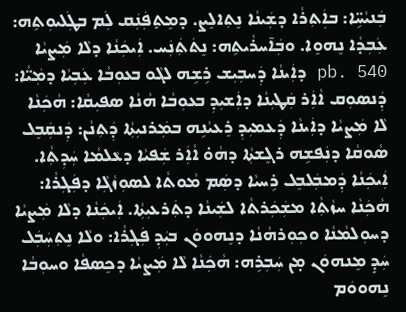ܒܲܢܝܵܚܹ̈ܐ: ܒܐܲܬܼܪܵܐ ܕܫܲܝܢܵܐ ܢܸܬܼܐܠܸܨ. ܕܡܸܬܼܸܦܲܢܲܩ ܠܲܡ ܒܛܲܠܝܘܼܬܹܗ: ܥܲܒܼܕܵܐ ܢܸܗܘܸܐ. ܘܒܲܐ̄ܚܪܵܝܬܹܗ: ܢܸܬܿܬܲܢܲܚ. ܐܲܝܟܲܢܵܐ ܕܠܵܐ ܡܲܨܝܵܐ pb. 540 ܕܐܲܝܢܵܐ ܕܲܚܒܼܝܼܫ ܪܹܫܹܗ ܠܓܵܘ ܒܥܘܼܒܵܐ ܥܲܒܼܝܵܐ ܕܡܲܝ̈ܵܐ: ܕܲܢܤܘܼܩ ܐܵܐܲܪ ܩܲܛܝܼܢܵܐ ܕܐܲܫܝܼܕܼ ܒܥܘܼܒܵܐ ܗܵܢܵܐ ܤܦܝܼܩܵܐ: ܗܵܟܲܢܵܐ ܠܵܐ ܡܲܨܝܵܐ ܕܐܲܝܢܵܐ ܕܲܥܡܝܼܕܼ ܪܸܥܝܵܢܹܗ ܒܡܲܪܢܝܼܬܼܵܐ ܕܲܬܼܢܵܢ: ܕܲܢܩܲܒܸܠ ܤܵܘܩܵܐ ܕܢܲܦܫܹܗ ܪܓܸܫܬܼܵܐ ܕܗܵܘ̇ ܐܵܐܲܪ ܫܲܦܝܵܐ ܕܥܵܠܡܵܐ ܚܲܕܼܬܼܵܐ. ܐܲܝܟܲܢܵܐ ܕܲܡܒܲܠܒܸܠ ܪܹܚܝܵܐ ܕܤܲܡ ܡܵܘܬܵܐ ܠܤܘܼܙܵܓܼܵܐ ܕܦܲܓܼܪܵܐ: ܗܵܟܲܢܵܐ ܚܙܵܬܼܵܐ ܡܫܲܟܲܪܬܵܐ ܠܫܲܝܢܵܐ ܕܬܲܪܥܝܼܬܼܵܐ. ܐܲܝܟܲܢܵܐ ܕܠܵܐ ܡܲܨܝܵܐ ܕܚܘܼܠܡܵܢܵܐ ܘܟܼܘܼܪܗܵܢܵܐ ܕܢܸܗܘܘܿܢ ܒܝܲܕܼ ܦܲܓܼܪܵܐ: ܘܠܵܐ ܢܸܬܼܚܲܒܲܠ ܚܲܕܼܸ ܡܸܢܗܘܿܢ ܡ̣ܢ ܚܲܒܼܪܹܗ: ܗܵܟܲܢܵܐ ܠܵܐ ܡܲܨܝܵܐ ܕܟܸܤܦܵܐ ܘܚܘܼܒܵܐ ܢܸܗܘܘܿܡ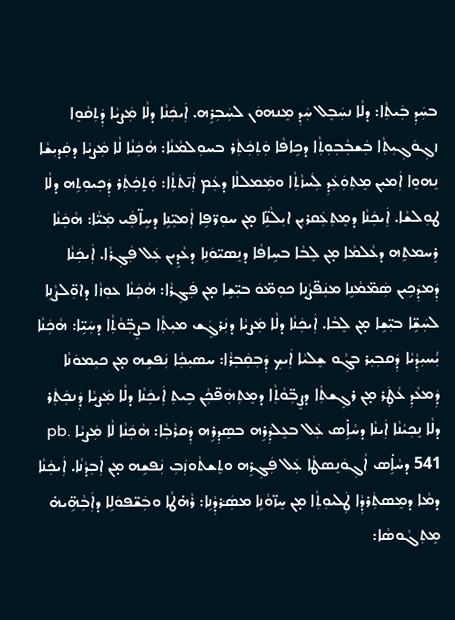ܒܚܲܕܼ ܒܲܝܬܼܵܐ: ܕܠܵܐ ܢܚܲܒܸܠ ܚܲܕܼ ܡܸܢܗܘܿܢ ܠܚܲܒܼܪܹܗ. ܐܲܝܟܲܢܵܐ ܕܠܵܐ ܡܲܨܝܵܐ ܕܲܬܼܩܵܘܸܐ ܙܓܼܘܿܓܼܝܼܬܼܵܐ ܒܲܫܒܼܵܒܼܘܼܬܼܵܐ ܕܟܹܐܦܵܐ ܘܲܬܼܟܲܬܲܪ ܒܚܘܼܠܡܵܢܵܐ: ܗܵܟܲܢܵܐ ܠܵܐ ܡܲܨܝܵܐ ܕܩܲܕܝܼܫܵܐ ܢܸܗܘܸܐ ܐܲܡܝܼܢ ܡܸܬܼܘܲܥܲܕܼ ܠܲܚܙܵܬܼܵܐ ܘܡܲܡܠܠܵܐ ܕܥܲܡ ܐܲܢ̄ܬܿܬܼܵܐ: ܘܲܬܼܸܟܲܬܲܪ ܕܲܟܼܝܘܼܬܹܗ ܕܠܵܐ ܛܘܼܠܫܵܐ. ܐܲܝܟܲܢܵܐ ܕܡܸܬܼܥܲܩܪܝܼܢ ܐܝܼܠܵܢܹ̈ܐ ܡ̣ܢ ܚܘܼܪ̈ܦܹܐ ܐܲܡܝܼ̈ܢܹܐ ܕܚܹܐ̈ܦܲܝ ܡܲܝ̈ܵܐ: ܗܵܟܲܢܵܐ ܪܸܚܡܬܹܗ ܕܥܵܠܡܵܐ ܡ̣ܢ ܠܸܒܵܐ ܒܚܹܐܦܵܐ ܕܢܸܤܝ̈ܘܿܢܹܐ ܕܥܵܕܹܝܢ ܥܲܠ ܦܲܓܼܪܵܐ. ܐܲܝܟܲܢܵܐ ܕܲܡܕܲܟܹܝܢ ܤܲܡ̈ܡܵܢܹܐ ܡܢܲܦ̈ܨܵܢܹܐ ܟܘܼܡ̈ܘܿ ܒܝܼ̈ܫܹܐ ܡ̣ܢ ܦܲܓܼܪܵܐ: ܗܵܟܲܢܵܐ ܥܘܼܙܵܐ ܕܐܘܼ̈ܠܨܵܢܹܐ ܠܚܲܫܹ̈ܐ ܒܝܼ̈ܫܹܐ ܡ̣ܢ ܠܸܒܵܐ. ܐܲܝܟܲܢܵܐ ܕܠܵܐ ܡܲܨܝܵܐ ܕܢܲܪܓܸܿܫ ܡܝܼܬܼܵܐ ܒܨܸܒܼ̈ܘܵܬܼܵܐ ܕܚܲܝܹ̈ܐ: ܗܵܟܲܢܵܐ ܝܑܼܚܝܼܕܼܵܝܵܐ ܕܲܩܒܼܝܼܪ ܒܓܼܵܘ ܫܸܠܝܵܐ ܐܲܝܟܼ ܕܲܒܼܩܲܒܼܪܵܐ: ܚܤܝܼܟܼܵܐ ܢܲܦܫܹܗ ܡ̣ܢ ܟܝܼܡܘܿܢܵܐ ܕܲܡܥܵܕܼ ܥܵܛܲܪ ܡ̣ܢ ܪܓܸܫܬܼܵܐ ܕܨܸܒܼ̈ܘܵܬܼܵܐ ܕܡܸܬܼܗܲܦ̈ܟܼܵܢ ܒܹܝܬܼ ܐܲܝܟܲܢܵܐ ܕܠܵܐ ܡܲܨܝܵܐ ܕܲܢܟܲܬܲܪ ܕܠܵܐ ܢܸܟܼܝܵܢܵܐ ܐܲܝܢܵܐ ܕܚܵܐܹ̇ܣ ܥܲܠ ܒܥܸܠܕܲܪܹܗ ܒܤܸܕܼܪܹܗ ܕܲܩܪܵܒܼܵܐ: ܗܵܟܲܢܵܐ ܠܵܐ ܡܲܨܝܵܐ pb. 541 ܕܚܵܐܹ̇ܣ ܐܵܓܼܘܿܢܸܤܛܵܐ ܥܲܠ ܦܲܓܼܪܹܗ ܘܬܸܫܬܵܘܙܲܒܼ ܢܲܦܫܹܗ ܡ̣ܢ ܐܲܒܼܕܵܢܵܐ. ܐܲܝܟܲܢܵܐ ܕܡܵܐ ܕܡܸܤܬܲܪܕܼܵܐ ܛܲܠܝܘܼܬܼܵܐ ܡ̣ܢ ܚܸܙ̈ܘܵܢܹܐ ܡܤܲܪ݁ܕܼܵܢܹܐ: ܪܵܗ̇ܛܵܐ ܘܒܲܫ̈ܦܘܿܠܹܐ ܕܐܲܒܼܵܗܹ̈ܝܗ̇ ܡܸܬܼܓܵܘܤܵܐ: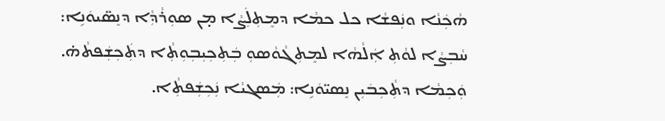ܗܵܟܲܢܵܐ ܘܢܲܦܫܵܐ ܟܠ ܟܡܵܐ ܕܡܸܬܼܠܲܨܵܐ ܡ̣ܢ ܤܘܼܪܵܕܼܵܐ ܕܢܸܤ̈ܝܘܿܢܹܐ: ܚܵܒܼܨܵܐ ܠܘܵܬܼ ܐܲܠܵܗܵܐ ܠܡܸܬܼܓܵܘܵܤܘܼ ܒܲܬܼܟܼܝܼܒܼܘܼܬܼܵܐ ܕܬܲܟܼܫܲܦܬܵܗ̇. ܘܲܟܼܡܵܐ ܕܬܼܵܟܼܒܿܝܼܢ ܢܸܤܝ̈ܘܿܢܹܐ: ܡܲܤܓܝܵܐ ܢܲܟܼܫܲܦܬܼܵܐ.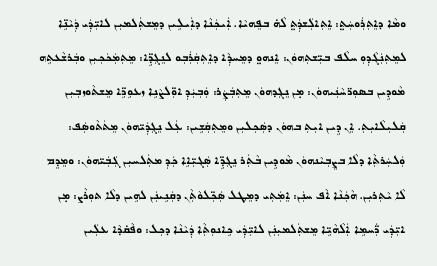ܘܡܵܐ ܕܐܸܬܼܪܲܘܚܲܬ̤: ܐܸܬܼܐܠܲܫܕܲܬ̤ ܠܵܗ̇ ܒܦܸܗܝܵܐ. ܐܲܝܟܲܢܵܐ ܕܐܲܝܠܹܝܢ ܕܡܸܫܬܲܠܡܝܼܢ ܠܐܝܼ̈ܕܲܝ ܕܲܝܵܢܹ̈ܐ ܠܡܸܬܼܢܲܓܵܕܼܘܼ ܚܠܵܦ ܒܝܼ̈ܫܬܼܗܘܿܢ: ܐܸܢܗܘ̤ ܕܡܸܚܕܼܵܐ ܕܐܸܬܼܩܲܪܲܒܼܘ ܠܢܸܓܼܕܹ̈ܐ: ܡܸܬܼܡܲܟܿܟܼܝܼܢ ܘܒܲܪܫܵܥܬܹܗ ܡܵܘܕܹܝܢ ܒܤܘܼܪ̈ܚܵܢܲܝܗܘܿܢ: ܡ̣ܢ ܢܸܓܼܕܗܘܿܢ ܡܸܬܼܒܲܨܲܪ: ܘܲܒܼܝܲܕܼ ܐܘܼ̈ܠܨܵܢܹܐ ܙܥܘܹܪܹ̈ܐ ܡܸܫܬܵܘܙܒܼܝܼܢ ܩܲܠܝܼܠܵܐܝܼܬܼ. ܐܸܢ ܕܹܝܢ ܐܝܼܬܼ ܒܗܘܿܢ ܕܤܲܟܼܠܝܼܢ ܘܡܸܬܼܩܲܫܹܝܢ: ܥܲܠ ܢܸܓܼܕܲܝ̈ܗܘܿܢ ܡܸܬܿܬܵܘܤܲܦ: ܘܲܠܚܲܪܬܼܵܐ ܕܠܵܐ ܒܨܸܒܼܝܵܢܗܘܿܢ ܡܵܘܕܹܝܢ ܒܵܬܲܪ ܢܸܓܼܕܹ̈ܐ ܤܲܓܝܼ̈ܐܹܐ ܟܲܕܼ ܡܬܲܠܚܝܼܢ ܓܲܒܲܝ̈ܗܘܿܢ: ܘܡܸܕܸܡ ܠܵܐ ܝܵܬܼܪܝܼܢ. ܗܵܟܲܢܵܐ ܐܵܦ ܚܢܲܢ: ܐܸܡܲܬܼܝ ܕܡܸܛܠ ܤܲܟܼ̈ܠܘܵܬܼܵܢ ܕܩܲܢܹܝܢܲܢ ܠܗܹܝܢ ܕܠܵܐ ܬܘܼܪܵܨ: ܡ̣ܢ ܐܝܼ̈ܕܲܝ ܪ̈ܲܚܡܹܐ ܐܲܠܵܗܵܝܹ̈ܐ ܡܸܫܬܲܠܡܝܼܢܲܢ ܠܐܝܼ̈ܕܲܝ ܟܹܐܢܘܼܬܼܵܐ ܕܲܝܵܢܵܐ ܕܟܼܠ: ܘܦܵܩ̇ܕܵܐ ܥܠܲܝܢ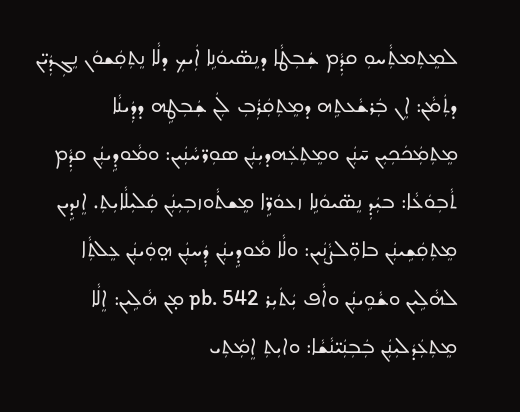ܠܡܸܬܼܡܬܼܵܚܘܼ ܩܕܼܵܡ ܫܲܒܼܛܵܐ ܕܢܸܤ̈ܝܘܿܢܹܐ ܐܲܝܟܼ ܕܠܵܐ ܢܸܬܼܩܲܫܘܿܢ ܢܸܓܼܕܲܝ̈ܢ ܕܬܲܡܵܢ: ܐܸܢ ܒܲܪܫܵܥܬܹܗ ܕܡܸܬܼܩܲܪܲܒܼ ܠܲܢ ܫܲܒܼܛܹܗ ܕܕܲܝܢܵܐ ܡܸܬܼܡܲܟܿܟܼܝܼܢ ܚ̄ܢܲܢ ܘܡܸܬܼܥܲܗܕܝܼܢܲܢ ܤܘܼܪ̈ܚܵܢܲܝܢ: ܘܡܵܘܕܹܝܢܲܢ ܩܕܼܵܡ ܬܵܒܼܘܿܥܵܐ: ܒܝܲܕܼ ܢܸܤ̈ܝܘܿܢܹܐ ܙܥܘܿܪܹ̈ܐ ܡܸܫܬܵܘܙܒܼܝܼܢܲܢ ܩܲܠܝܼܠܵܐܝܼܬܼ. ܐܸܢܕܹܝܢ ܡܸܬܼܩܲܫܹܝܢܲܢ ܒܐܘܼ̈ܠܨܵܢܲܝܢ: ܘܠܵܐ ܡܵܘܕܹܝܢܲܢ ܕܲܚܢܲܢ ܗ̤ܘܲܝܢܲܢ ܥܸܠܬܼܵܐ ܠܗܵܠܹܝܢ ܘܫܵܘܹܝܢܲܢ ܘܐܵܦ ܝܲܬܿܝܼܪ pb. 542 ܡ̣ܢ ܗܵܠܹܝܢ: ܐܸܠܵܐ ܡܸܬܼܥܲܕܿܠܝܼܢܲܢ ܒܲܒܼܢܲܝ̈ܢܵܫܵܐ: ܘܐܝܼܬܼ ܐܸܡܲܬܼܝ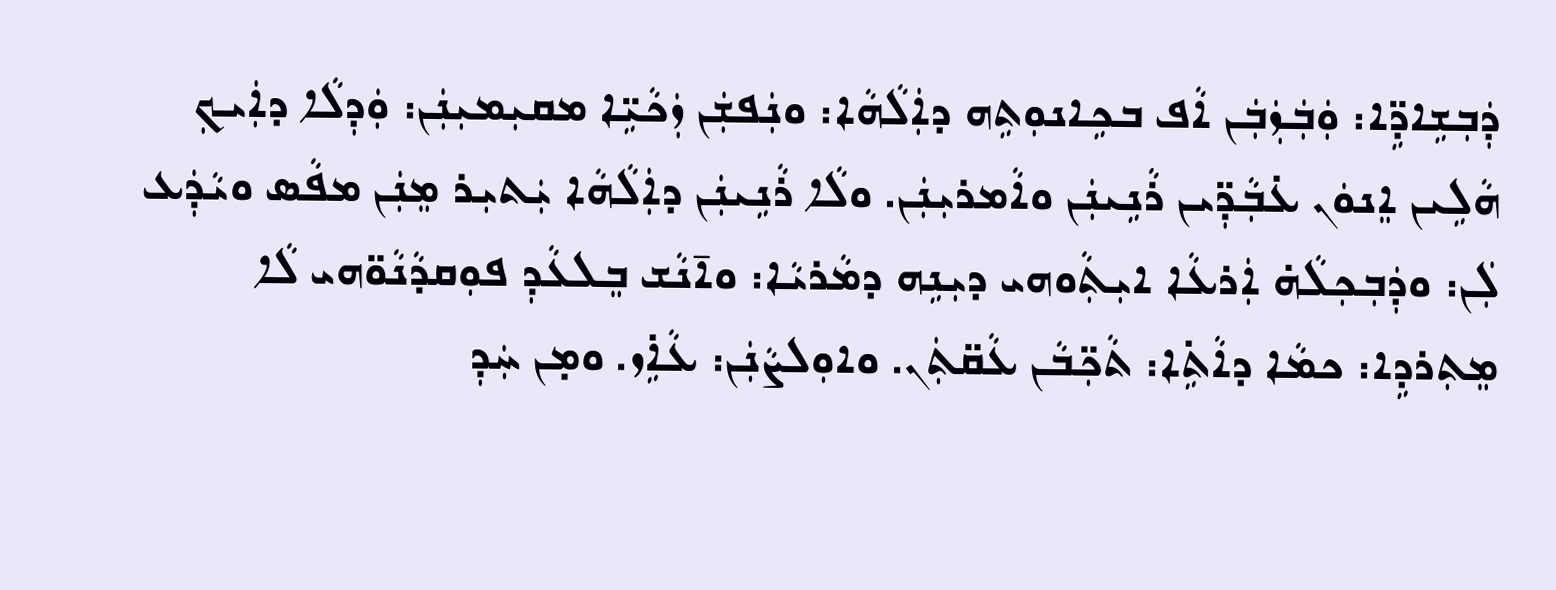ܕܲܒܼܫܹܐܕܹ̈ܐ: ܘܲܒܲܙܲܒܲܢ ܐܵܦ ܒܟܹܐܢܘܼܬܹܗ ܕܐܲܠܵܗܵܐ: ܘܢܲܦܫܲܢ ܙܲܟܵܝܹ̈ܐ ܡܩܝܼܡܝܼܢܲܢ: ܘܲܕܼܠܵܐ ܕܐܲܝܟܼ ܗܵܠܹܝܢ ܐܸܢܘܿܢ ܥ̇ܒܼܵܕܼ̈ܝܢ ܪܵܢܹܝܢܲܢ ܘܐܵܡܪܝܼܢܲܢ. ܘܠܵܐ ܪܵܢܹܝܢܲܢ ܕܐܲܠܵܗܵܐ ܝܲܬܝܼܪ ܡܸܢܲܢ ܡܦܵܣ ܘܝܵܕܲܥ ܠܲܢ: ܘܕܲܒܼܟܼܠܵܗ̇ ܐܲܪܥܵܐ ܐܝܼܬܼܵܘܗܝ ܕܝܼܢܹܗ ܕܡܵܪܝܵܐ: ܘܐ̄ܢܵܫ ܒܸܠܥܵܕܼ ܦܘܼܩܕܵܢܵܘ̈ܗܝ ܠܵܐ ܡܸܬܼܪܕܹܐ: ܟܡܵܐ ܕܐܵܬܹ̇ܐ: ܬܵܟܼ̈ܒܵܢ ܥܵܩ̈ܬܲܢ. ܘܐܘܼܠܨܵܢܲܢ: ܥܵܐܹ̇ܙ. ܘܡ̣ܢ ܚܲܕܼ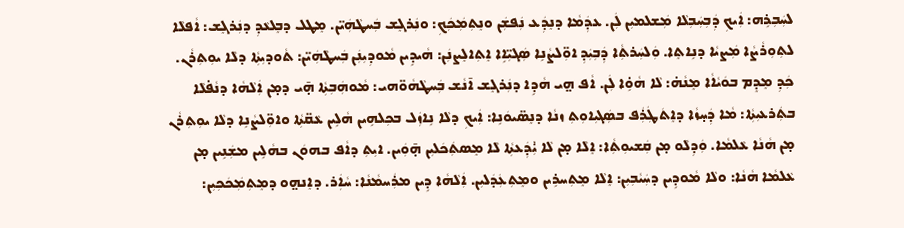ܠܚܲܒܼܪܹܗ: ܐܲܝܟܼ ܕܲܒܼܚܲܒܼܠܵܐ ܡܲܫܠܡܝܼܢ ܠܲܢ. ܥܕܲܡܵܐ ܕܢܸܕܲܥ ܢܲܦܫܲܢ ܘܢܸܬܼܡܲܟܲܟܼ: ܘܢܲܪܓܸܫ ܒܲܚܛܵܗܲܝ̈ܢ. ܡܸܛܠ ܕܒܸܠܥܵܕܼ ܕܢܲܪܓܸܫ: ܐܵܦܠܵܐ ܠܬܼܘܼܪܵܨܵܐ ܡܲܨܝܵܐ ܕܢܹܐܬܸܐ. ܘܲܠܚܲܪܬܼܵܐ ܕܲܒܼܝܲܕܼ ܐܘܼ̈ܠܨܵܢܹܐ ܤܲܓܝܼ̈ܐܹܐ ܐܸܬܼܐܠܸܨܢܲܢ: ܗܵܝܕܹܝܢ ܡܵܘܕܼܝܼܢܲܢ ܒܲܚܛܵܗܲܝ̈ܢ: ܬܵܘܕܝܼܬܼܵܐ ܕܠܵܐ ܝܘܼܬܼܪܵܢ. ܟܲܕܼ ܡܸܕܸܡ ܒܘܿܝܵܐܵܐ ܡܸܢܵܗ̇: ܠܵܐ ܗܵܘܹ̇ܐ ܠܲܢ. ܐܵܦ ܗ̤ܝ ܗܵܕܹܐ ܕܢܲܪܓܸܫ ܐ̄ܢܵܫ ܒܲܚܛܵܗܵܘ̈ܗܝ: ܡܵܘܗܲܒܼܬܼܵܐ ܗ̣̄ܝ ܕܡ̣ܢ ܐܲܠܵܗܵܐ ܕܢܵܦ̇ܠܵܐ ܒܬܲܪܥܝܼܬܼܵܐ: ܡܵܐ ܕܲܚ̣ܙܵܐ ܕܐܸܬܿܛܲܪܲܦ ܒܤܲܓܝܼܐܘܼܬܼ ܙܢܵܐ ܕܢܸܤ̈ܝܘܿܢܹܐ: ܐܲܝܟܼ ܕܠܵܐ ܢܹܐܙܲܠ ܒܟܼܠܗܹܝܢ ܗܵܠܹܝܢ ܥܵܩ̈ܬܼܵܐ ܘܐܘܼ̈ܠܨܵܢܹܐ ܕܠܵܐ ܝܘܼܬܼܪܵܢ ܡ̣ܢ ܗܵܢܵܐ ܥܵܠܡܵܐ. ܘܲܕܼܠܵܘ ܡ̣ܢ ܩܲܫܝܘܼܬܼܵܐ: ܐܸܠܵܐ ܡ̣ܢ ܠܵܐ ܝܑܼܕܲܥܬܼܵܐ ܠܵܐ ܡܸܤܬܲܟܿܠܝܼܢ ܗ̣̄ܘܲܝܢ. ܐܝܼܬܼ ܕܐܵܦ ܒܗܘܿܢ ܒܗܵܠܹܝܢ ܡܫܲܢܹܝܢ ܡ̣ܢ ܥܵܠܡܵܐ ܗܵܢܵܐ: ܘܠܵܐ ܡܵܘܕܹܝܢ ܕܚܲܝܵܒܼܝܼܢ: ܐܸܠܵܐ ܡܸܬܼܚܪܹܝܢ ܘܡܸܬܼܥܲܕܿܠܝܼܢ. ܐܲܠܵܗܵܐ ܕܹܝܢ ܡܪܲܚܡܵܢܵܐ: ܚܵܐܲܪ. ܕܐܸܢܗ̤ܘ ܕܡܸܬܼܡܲܟܿܟܼܝܼܢ: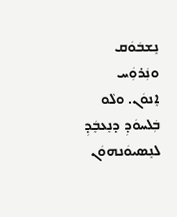ܢܸܫܒܿܘܿܩ ܘܢܲܪܘܲܚ ܐܸܢܘܿܢ. ܘܠܵܘ ܒܲܠܚܘܿܕܼ ܕܢܸܥܒܸܿܕܼ ܠܢܸܤܝܘܿܢܗܘܿܢ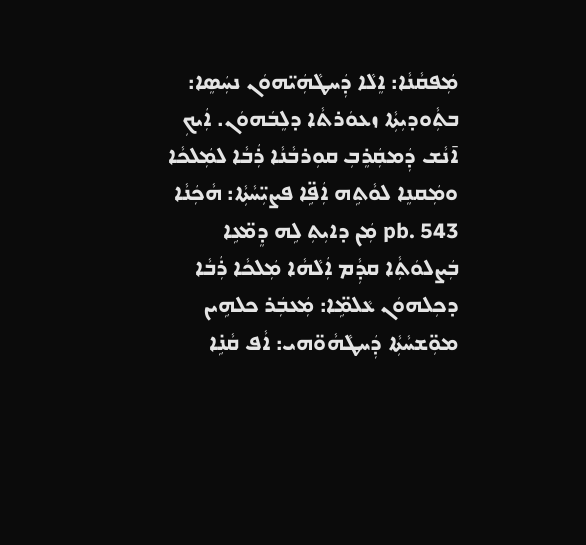ܡܲܦܩܵܢܵܐ: ܐܸܠܵܐ ܕܲܚܛܵܗܲܝ̈ܗܘܿܢ ܢܚܲܤܸܐ: ܒܬܼܵܘܕܝܼܬܼܵܐ ܙܥܘܿܪܬܵܐ ܕܠܸܒܿܗܘܿܢ. ܐܲܝܟܼ ܐ̄ܢܵܫ ܕܲܡܩܲܪܸܒܼ ܩܘܼܪܒܵܢܵܐ ܪܲܒܵܐ ܠܡܲܠܟܵܐ ܘܡܲܩܢܸܐ ܠܘܵܬܹܗ ܐܲܦܹ̈ܐ ܦܨܝܼ̈ܚܵܬܼܵܐ: ܗܵܟܲܢܵܐ pb. 543 ܡܲܢ ܕܐܝܼܬܼ ܠܹܗ ܕܸܡ̈ܥܹܐ ܒܲܨܠܘܿܬܼܵܐ ܩܕܼܵܡ ܐܲܠܵܗܵܐ ܡܲܠܟܵܐ ܪܲܒܵܐ ܕܟܼܠܗܘܿܢ ܥܵܠܡܹ̈ܐ: ܡܲܥܒܲܪ ܟܠܗܹܝܢ ܡܘܼ̈ܫܚܵܬܼܵܐ ܕܲܚܛܵܗܵܘ̈ܗܝ: ܐܵܦ ܩܵܢܹ̇ܐ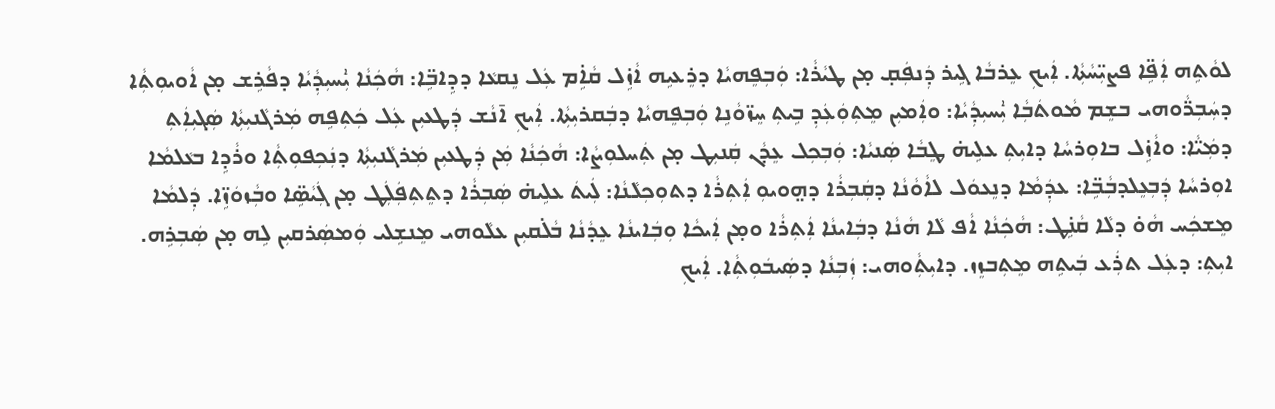ܠܘܵܬܹܗ ܐܲܦܹ̈ܐ ܦܨܝܼ̈ܚܵܬܼܵܐ. ܐܲܝܟܼ ܥܸܪܒܵܐ ܓܹܝܪ ܕܲܢܦܲܩ̣ ܡ̣ܢ ܛܝܵܪܵܐ: ܘܲܒܼܦܸܗܝܵܐ ܕܪܸܥܝܹܗ ܐܵܙܹ̇ܠ ܩܵܐܹ̇ܡ ܥܲܠ ܢܸܩܥܵܐ ܕܕܹܐܒܹ̈ܐ: ܗܵܟܲܢܵܐ ܝܑܼܚܝܼܕܼܵܝܵܐ ܕܦܵܪܹܫ ܡ̣ܢ ܐܵܘܝܘܼܬܼܵܐ ܕܚܲܒܼܪ̈ܵܘܗܝ ܒܫܸܡ ܡܵܘܬܿܒܼܵܐ ܝܑܼܚܝܼܕܼܵܝܵܐ: ܘܐܲܡܝܼܢ ܡܸܬܼܘܲܥܲܕܼ ܒܹܝܬܼ ܚܸܙ̈ܘܵܢܹܐ ܘܲܒܼܦܸܗܝܵܐ ܕܒܲܩܪܝܼܬܼܵܐ. ܐܲܝܟܼ ܐ̄ܢܵܫ ܕܲܛܥܝܼܢ ܥܲܠ ܟܲܬܼܦܹܗ ܡܲܪܓܵܢܝܼܬܼܵܐ ܤܲܓܝܼܐܲܬܼ ܕܡܲܝ̈ܵܐ: ܘܐܵܙܹ̇ܠ ܒܐܘܼܪܚܵܐ ܕܐܝܼܬܼ ܥܠܹܝܗ̇ ܛܸܒܵܐ ܤܲܢܝܵܐ: ܘܲܒܼܟܼܠ ܥܸܕܵܢ ܩܲܢܝܼܛ ܡ̣ܢ ܬܲܚܠܘܼܨܵܐ: ܗܵܟܲܢܵܐ ܡܲܢ ܕܲܛܥܝܼܢ ܡܲܪܓܵܢܝܼܬܼܵܐ ܕܢܲܟܼܦܘܼܬܼܵܐ ܘܪܵܕܹܐ ܒܥܵܠܡܵܐ ܐܘܼܪܚܵܐ ܕܲܒܼܥܸܠܕܒܼܵܒܹ̈ܐ: ܥܕܲܡܵܐ ܕܢܸܥܘܿܠ ܠܐܵܘܵܢܵܐ ܕܩܲܒܼܪܵܐ ܕܗ̤ܘܝܘܼ ܐܲܬܼܪܵܐ ܕܬܘܼܟܼܠܵܢܵܐ: ܠܲܝܬܿ ܥܠܹܝܗ̇ ܤܲܒܼܪܵܐ ܕܬܸܬܼܦܲܠܲܛ ܡ̣ܢ ܓܲܝܵܤܹ̈ܐ ܘܒܼܵܙܘܿܙܹ̈ܐ. ܕܲܠܡܵܐ ܡܸܫܟܲܚ ܗܵܘ̇ ܕܠܵܐ ܩܵܢܹ̇ܛ: ܗܵܟܲܢܵܐ ܐܵܦ ܠܵܐ ܗܵܢܵܐ ܕܒܲܐܝܢܵܐ ܐܲܬܼܪܵܐ ܘܡ̣ܢ ܐܲܝܟܵܐ ܘܼܒܲܐܝܢܵܐ ܥܸܕܵܢܵܐ ܒܵܠ̇ܩܝܼܢ ܥܠܵܘܗܝ ܡܸܢܫܹܠܝ ܘܲܡܤܲܪܩܝܼܢ ܠܹܗ ܡ̣ܢ ܤܲܒܼܪܹܗ. ܐܝܼܬܼ: ܕܥܲܠ ܬܪܲܥ ܒܲܝܬܹܗ ܡܸܬܼܒܙܸܙ. ܕܐܝܼܬܼܵܘܗܝ: ܙܲܒܼܢܵܐ ܕܤܲܝܒܿܘܼܬܼܵܐ. ܐܲܝܟܼ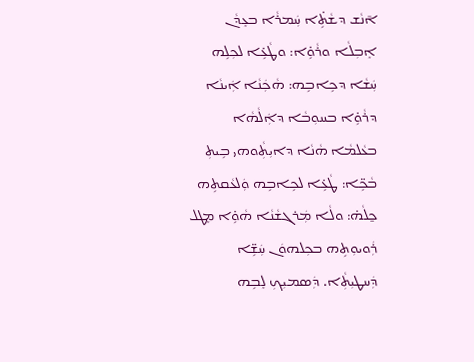ܐ̄ܢܵܫ ܕܫܵܬܹ̇ܐ ܚܲܡܪܵܐ ܒܥܸܕܵܢ ܐܸܒܼܠܵܐ ܘܪܵܘܹ̇ܐ: ܘܛܵܥܹ̇ܐ ܠܟܼܠܹܗ ܚܲܫܵܐ ܕܟܹܐܒܹܗ: ܗܵܟܲܢܵܐ ܐܲܝܢܵܐ ܕܪܵܘܹ̇ܐ ܒܚܘܼܒܵܐ ܕܐܲܠܵܗܵܐ ܒܥܵܠܡܵܐ ܗܵܢܵܐ ܕܐܝܼܬܼܵܘܗܝ ܒܹܝܬܼ ܒܵܟܹ̈ܐ: ܛܵܥܹ̇ܐ ܠܟܹܐܒܹܗ ܘܲܠܥܵܩܬܹܗ ܟ̱ܠܵܗ̇: ܘܠܵܐ ܡܲܪܓܫܵܢܵܐ ܗܵܘܹ̇ܐ ܡܸܛܠ ܪܲܘܝܘܼܬܹܗ ܒܟܼܠܗܘܿܢ ܚܲܫܹ̈ܐ ܕܲܚܛܝܼܬܼܵܐ. ܕܲܤܡܝܼܟܼ ܠܸܒܹܗ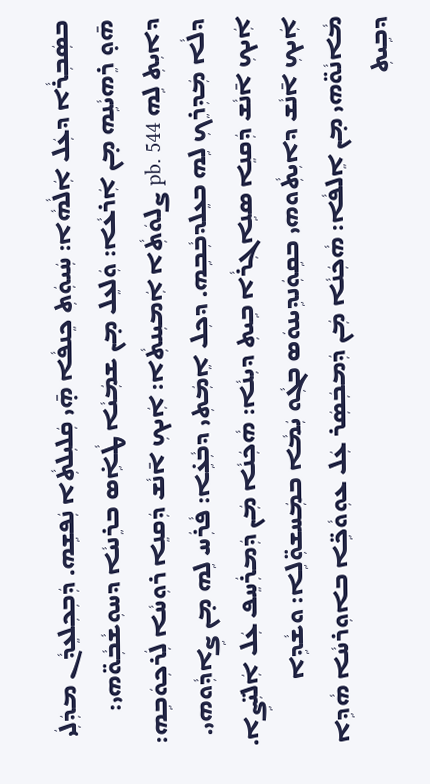ܒܤܲܒܼܪܵܐ ܕܥܲܠ ܐܲܠܵܗܵܐ: ܚܲܝܘܲܬܼ ܟܸܢܦܵܐ ܗ̣̄ܝ ܩܲܠܝܼܠܬܼܵܐ ܢܲܦܫܹܗ. ܕܲܒܼܟܼܠܥܸܕܵܢ ܡܕܲܠܲܝ ܗ̄ܘ̣ ܪܸܗܝܵܢܹܗ ܡ̣ܢ ܐܲܪܥܵܐ: ܘܲܠܥܸܠ ܡ̣ܢ ܫܡܲܝܵܐ ܛܵܐܹ̇ܣ ܒܪܸܢܝܵܐ ܕܚܘܼܫܵܒܼܵܘ̈ܗܝ: ܕܐܝܼܬܼ ܠܹܗ pb. 544 ܨܠܘܿܬܼܵܐ ܐܲܡܝܼܢܬܼܵܐ: ܐܲܝܟܼ ܐ̄ܢܵܫ ܕܲܩܢܸܐ ܪܘܼܚܵܐ ܠܲܪܟܼܘܿܒܹܗ: ܕܠܵܐ ܡܲܕܼܪܸܟܼ ܠܹܗ ܒܥܸܠܕܒܼܵܒܹܗ. ܕܟܼܠ ܐܸܡܲܬܼܝ ܕܒܼܵܥܹ̇ܐ: ܦܵܪܲܚ ܠܹܗ ܡ̣ܢ ܨܹܐܕܼܵܘܗܝ. ܐܲܝܟܼ ܐ̄ܢܵܫ ܕܲܩܢܸܐ ܤܢܹܐܓܼܪܵܐ ܒܹܝܬܼ ܕܝܼܢܵܐ: ܗܵܟܲܢܵܐ ܡܲܢ ܕܲܡܪܲܚܸܦ ܥܲܠ ܐܲܠܝܼ̈ܨܹܐ. ܐܲܝܟܼ ܐ̄ܢܵܫ ܕܐܝܼܬܼܵܘܗܝ ܒܩܹܘܲܢܕܹܝܢܘܿܣ ܒܓܼܵܘ ܝܲܡܵܐ ܒܡܲܚܫܘܼ̈ܠܹܐ: ܘܫܵܕܹܐ ܡܵܐܢܵܘ̈ܗܝ ܡ̣ܢ ܐܸܠܦܵܐ: ܗܵܟܲܢܵܐ ܡܲܢ ܕܲܡܒܲܤܲܪ ܥܲܠ ܥܘܼܘܵܟܹ̈ܐ ܒܐܘܼܪܚܵܐ ܗܵܕܹܐ ܕܒܹܝܬܼ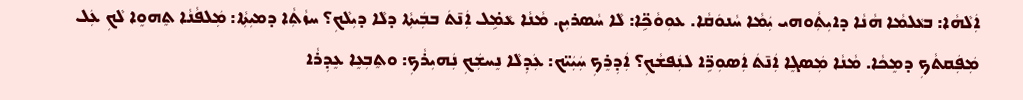ܐܲܠܵܗܵܐ: ܒܥܵܠܡܵܐ ܗܵܢܵܐ ܕܐܝܼܬܼܵܘܗܝ ܝܲܡܵܐ ܚܵܢܘܿܩܵܐ. ܥܘܼܘܵܟܹ̈ܐ: ܠܵܐ ܚܵܤܪܝܼܢ. ܡܵܢܵܐ ܥܵܡܹ̇ܠ ܐܲܢ̄ܬܿ ܒܒܲܝܬܼܵܐ ܕܠܵܐ ܕܝܼܠܵܟܼ؟ ܚܙܵܬܼܵܐ ܕܡܝܼܬܼܵܐ: ܡܲܠܦܵܢܵܐ ܬܸܗܘܸܐ ܠܵܟܼ ܥܲܠ ܡܲܦܲܩܬܵܟܼ ܕܡܸܟܵܐ. ܡܵܢܵܐ ܡܲܤܓܸܐ ܐܲܢ̄ܬܿ ܐܲܤܘܼܪܹ̈ܐ ܠܢܲܦܫܵܟܼ؟ ܐܲܕܼܪܸܟܼ ܚܲܝܲܝ̈ܟ: ܥܲܕܼܠܵܐ ܢܸܚܫܲܟܼ ܢܲܗܝܼܪܵܟܼ: ܘܬܸܒܼܥܸܐ ܥܸܕܼܪܵܐ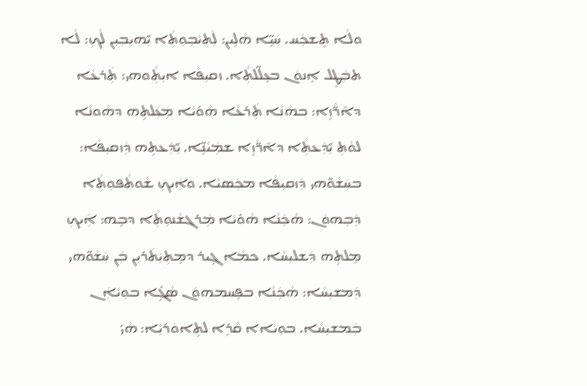ܘܠܵܐ ܬܸܫܟܲܚ. ܚܲܝܹ̈ܐ ܗܵܠܹܝܢ: ܠܲܬܼܝܵܒܼܘܼܬܼܵܐ ܝܑܼܗܝܼܒܼܝܼܢ ܠܵܟܼ: ܠܵܐ ܬܒܲܛܸܠ ܐܸܢܘܿܢ ܒܥܸܠ̈ܠܬܼܵܐ. ܙܩܝܼܦܵܐ ܐܝܼܬܼܵܘܗܝ: ܬܲܪܥܵܐ ܕܐ̄ܪ̈ܵܙܹܐ: ܒܗܵܢܵܐ ܬܲܪܥܵܐ ܗܵܘ̇ܝܵܐ ܡܲܥܲܠܬܹܗ ܕܗܵܘܢܵܐ ܠܘܵܬܼ ܝܑܼܕܲܥܬܼܵܐ ܕܐ̄ܪ̈ܵܙܹܐ ܫܡܲܝܵܢܹ̈ܐ. ܝܑܼܕܲܥܬܹܗ ܕܲܙܩܝܼܦܵܐ: ܒܚܲܫܵܘ̈ܗܝ ܕܲܙܩܝܼܦܵܐ ܡܟܲܤܝܵܐ. ܘܐܲܝܟܼ ܫܵܘܬܵܦܘܼܬܼܵܐ ܕܲܒܼܗܘܿܢ: ܗܵܟܲܢܵܐ ܗܵܘ̇ܝܵܐ ܡܲܪܓܫܵܢܘܼܬܼܵܐ ܕܒܹܗ: ܐܲܝܟܼ ܡܸܠܬܹܗ ܕܲܫܠܝܼܚܵܐ. ܟܡܵܐ ܓܹܝܪ ܕܡܸܬܼܝܲܬܿܪܝܼܢ ܒܲܢ ܚܲܫܵܘ̈ܗܝ ܕܲܡܫܝܼܚܵܐ: ܗܵܟܲܢܵܐ ܒܦܸܚܡܗܘܿܢ ܤܵܓܹ̇ܐ ܒܘܼܝܵܐܲܢ ܒܲܡܫܝܼܚܵܐ. ܒܘܼܝܵܐܐ ܩܵܪܹܐ ܠܬܹܐܘܿܪܝܼܵܐ: ܗܵܝ̇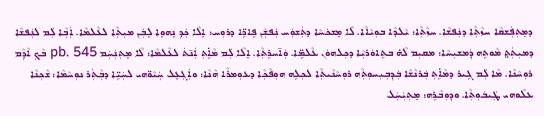ܕܡܸܬܼܦܲܫܩܵܐ ܚܙܵܬܼܵܐ ܕܢܲܦܫܵܐ. ܚܙܵܬܼܵܐ: ܝܵܠܕܵܐ ܒܘܼܝܵܐܵܐ. ܠܵܐ ܡܸܫܟܿܚܵܐ ܕܬܲܫܘܲܚ ܢܲܦܫܲܢ ܦܹܐܪܹ̈ܐ ܕܪܘܼܚ: ܐܸܠܵܐ ܟܲܕܼ ܢܸܗܘܸܐ ܠܸܒܲܢ ܡܝܼܬܼܵܐ ܠܥܵܠܡܵܐ. ܐܲܒܼܵܐ ܠܲܡ ܠܢܲܦܫܵܐ ܕܡܝܼܬܲܬ̤ ܡܵܘܬܹܗ ܕܲܡܫܝܼܚܵܐ: ܡܩܝܼܡ ܠܵܗ̇ ܒܬܹܐܘܿܪܝܼܵܐ ܕܟܼܠܗܘܿܢ ܥܵܠܡܹ̈ܐ. ܘܲܐ̄ܚܪܹܬܼܵܐ. ܐܸܠܵܐ ܠܲܡ ܡܵܐܹ̇ܬܼ ܐܲܢ̄ܬܿ ܠܥܵܠܡܵܐ: ܠܵܐ ܡܸܬܼܢܲܚܲܡ pb. 545 ܒܵܟܼ ܐܵܕܼܵܡ ܪܘܼܚܵܢܵܐ. ܡܵܐ ܠܲܡ ܓܹܝܪ ܕܡܵܐܹ̇ܬܼ ܒܲܪܢܵܫܵܐ ܒܲܕܼܒܼܝܼܚܘܼܬܼܵܗ ܪܘܼܚܵܢܵܝܬܼܵܐ ܠܟܼܠܹܗ ܗܘܼܦܵܟܼܵܐ ܕܥܘܼܡܪܵܐ ܗܵܢܵܐ: ܘܐܲܓܼܥܸܠ ܚܲܝܵܘ̈ܗܝ ܠܚܲܝܹ̈ܐ ܕܒܼܵܬܲܪ ܢܘܼܚܵܡܵܐ: ܫܵܟܼܢܵܐ ܥܠܵܘܗܝ ܛܲܝܒܿܘܼܬܼܵܐ. ܘܕܼܘܼܒܵܪܹܗ: ܡܸܬܼܝܲܚܲܠ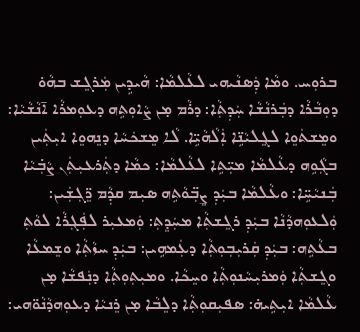ܒܪܘܼܚ. ܘܡܵܐ ܕܲܤܢܵܝܗܝ ܠܥܵܠܡܵܐ: ܗܵܝܕܹܝܢ ܡܲܪܓܸܫ ܒܗܵܘ̇ ܕܘܼܒܵܪܵܐ ܕܒܲܪܢܵܫܵܐ ܚܲܕܼܬܼܵܐ: ܕܪܵܡ ܡ̣ܢ ܨܵܐܘܼܬܹܗ ܕܥܘܼܡܪܵܐ ܐ̄ܢܵܫܵܝܵܐ: ܘܡܸܫܬܿܘܸܐ ܠܓܸܠܝܵܢܹ̈ܐ ܐܲܠܵܗܵܝܹ̈ܐ. ܠܵܐ ܡܸܫܟܿܚܵܐ ܕܢܸܗܘܸܐ ܐܝܼܬܲܝܢ ܒܓܼܵܘܹܗ ܕܥܵܠܡܵܐ ܡܝܼ̈ܬܹܐ ܠܥܵܠܡܵܐ: ܟܡܵܐ ܕܬܲܪܥܝܼܬܲܢ ܨܵܒܼ̇ܝܵܐ ܒܲܢܝܵܚܹ̈ܐ: ܘܥܵܠܡܵܐ ܒܝܲܕܼ ܨܸܒܼ̈ܘܵܬܹܗ ܤܝܼܡ ܩܕܼܵܡ ܪܸ̈ܓܼܫܲܝܢ: ܘܲܠܥܘܼܗܕܵܢܵܐ ܒܝܲܕܼ ܪܓܸܫܬܼܵܐ ܡܚܲܕܸܬܼ: ܘܲܡܥܝܼܪ ܠܦܲܓܼܪܵܐ ܠܘܵܬܼ ܒܥܵܬܹܗ: ܒܝܲܕܼ ܩܲܪܝܼܒܼܘܼܬܼܵܐ ܕܥܲܡܗܹܝܢ: ܒܝܲܕܼ ܚܙܵܬܼܵܐ ܘܫܸܡܥܵܐ ܘܓܸܫܬܼܵܐ ܘܲܡܪܝܼܚܵܢܘܼܬܼܵܐ ܘܚܸܟܵܐ. ܘܡܝܼܬܼܘܼܬܼܵܐ ܕܢܲܦܫܵܐ ܡ̣ܢ ܥܵܠܡܵܐ ܐܝܼܬܹܝܗ̇: ܤܦܝܼܩܘܼܬܼܵܐ ܕܠܸܒܵܐ ܡ̣ܢ ܪܸܢܝܵܐ ܕܥܘܼܗܕܵܢܵܘ̈ܗܝ: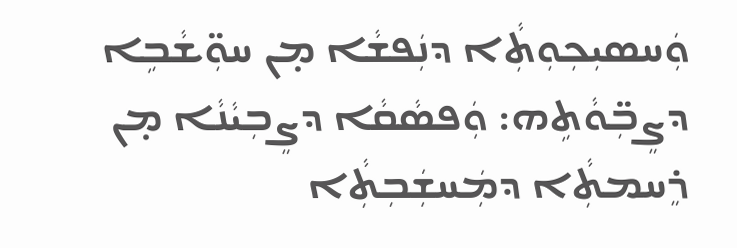ܘܲܚܤܝܼܟܼܘܼܬܼܵܐ ܕܢܲܦܫܵܐ ܡ̣ܢ ܚܘܼ̈ܫܵܒܹܐ ܕܨܸܒܼ̈ܘܵܬܹܗ: ܘܲܦܤܵܩܵܐ ܕܨܸܒܼܝܵܢܵܐ ܡ̣ܢ ܪܸܚܡܬܼܵܐ ܕܡܲܚܫܲܒܼܬܼܵܐ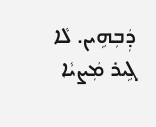ܕܲܒܼܗܹܝܢ. ܠܵܐ ܓܹܝܪ ܡܲܨܝܵܐ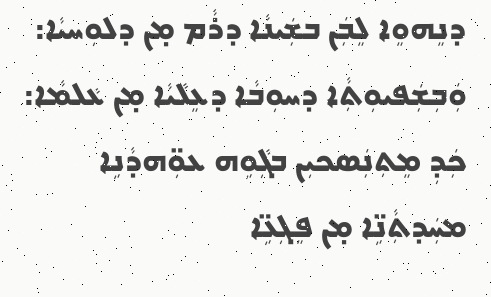ܕܢܸܗܘܸܐ ܠܸܒܲܢ ܒܫܲܝܢܵܐ ܕܪܵܡ ܡ̣ܢ ܕܠܘܼܚܝܵܐ: ܘܲܒܼܫܲܦܝܘܼܬܼܵܐ ܕܚܘܼܒܵܐ ܕܥܸܠܵܝܵܐ ܡ̣ܢ ܥܵܠܡܵܐ: ܟܲܕܼ ܡܸܬܼܢܲܤܟܝܼܢ ܒܓܼܵܘܹܗ ܥܘܼ̈ܗܕܵܢܹܐ ܡܚܲܕܬܼܵܢܹ̈ܐ ܡ̣ܢ ܦܸܓܼܥܹ̈ܐ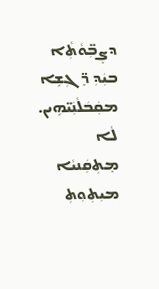ܕܨܸܒܼ̈ܘܵܬܼܵܐ ܒܝܲܕܼ ܪܸ̈ܓܼܫܹܐ ܡܩܲܒܿܠܵܢܲܝ̈ܗܹܝܢ. ܠܵܐ ܡܸܬܼܩܲܢܝܵܐ ܡܝܼܬܼܘܼܬܼ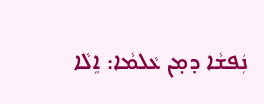ܢܲܦܫܵܐ ܕܡ̣ܢ ܥܵܠܡܵܐ: ܐܸܠܵܐ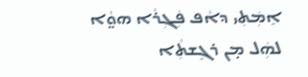ܐܸܡܲܬܼܝ ܕܐܵܦ ܦܲܓܼܪܵܐ ܗܘ̤ܵܐ ܠܗܲܠ ܡ̣ܢ ܪܓܸܫܬܼܵܐ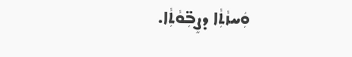ܘܲܚܙܵܬܼܵܐ ܕܨܸܒܼ̈ܘܵܬܼܵܐ.